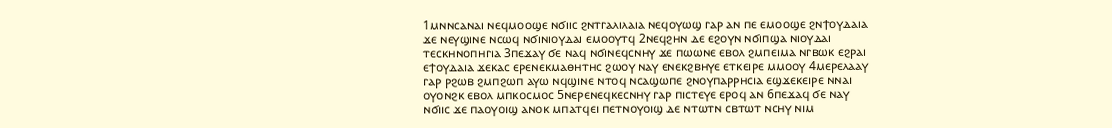1ⲙⲛⲛⲥⲁⲛⲁⲓ ⲛⲉϥⲙⲟⲟϣⲉ ⲛϭⲓⲓⲥ ϩⲛⲧⲅⲁⲗⲓⲗⲁⲓⲁ ⲛⲉϥⲟⲩⲱϣ ⲅⲁⲣ ⲁⲛ ⲡⲉ ⲉⲙⲟⲟϣⲉ ϩⲛϯⲟⲩⲇⲁⲓⲁ ϫⲉ ⲛⲉⲩϣⲓⲛⲉ ⲛⲥⲱϥ ⲛϭⲓⲛⲓⲟⲩⲇⲁⲓ ⲉⲙⲟⲟⲩⲧϥ 2ⲛⲉϥϩⲏⲛ ⲇⲉ ⲉϩⲟⲩⲛ ⲛϭⲓⲡϣⲁ ⲛⲓⲟⲩⲇⲁⲓ ⲧⲉⲥⲕⲏⲛⲟⲡⲏⲅⲓⲁ 3ⲡⲉϫⲁⲩ ϭⲉ ⲛⲁϥ ⲛϭⲓⲛⲉϥⲥⲛⲏⲩ ϫⲉ ⲡⲱⲱⲛⲉ ⲉⲃⲟⲗ ϩⲙⲡⲉⲓⲙⲁ ⲛⲅⲃⲱⲕ ⲉϩⲣⲁⲓ ⲉϯⲟⲩⲇⲁⲓⲁ ϫⲉⲕⲁⲥ ⲉⲣⲉⲛⲉⲕⲙⲁⲑⲏⲧⲏⲥ ϩⲱⲟⲩ ⲛⲁⲩ ⲉⲛⲉⲕϩⲃⲏⲩⲉ ⲉⲧⲕⲉⲓⲣⲉ ⲙⲙⲟⲟⲩ 4ⲙⲉⲣⲉⲗⲁⲁⲩ ⲅⲁⲣ ⲣϩⲱⲃ ϩⲙⲡϩⲱⲡ ⲁⲩⲱ ⲛϥϣⲓⲛⲉ ⲛⲧⲟϥ ⲛⲥⲁϣⲱⲡⲉ ϩⲛⲟⲩⲡⲁⲣⲣⲏⲥⲓⲁ ⲉϣϫⲉⲕⲉⲓⲣⲉ ⲛⲛⲁⲓ ⲟⲩⲟⲛϩⲕ ⲉⲃⲟⲗ ⲙⲡⲕⲟⲥⲙⲟⲥ 5ⲛⲉⲣⲉⲛⲉϥⲕⲉⲥⲛⲏⲩ ⲅⲁⲣ ⲡⲓⲥⲧⲉⲩⲉ ⲉⲣⲟϥ ⲁⲛ 6ⲡⲉϫⲁϥ ϭⲉ ⲛⲁⲩ ⲛϭⲓⲓⲥ ϫⲉ ⲡⲁⲟⲩⲟⲓϣ ⲁⲛⲟⲕ ⲙⲡⲁⲧϥⲉⲓ ⲡⲉⲧⲛⲟⲩⲟⲓϣ ⲇⲉ ⲛⲧⲱⲧⲛ ⲥⲃⲧⲱⲧ ⲛⲥⲏⲩ ⲛⲓⲙ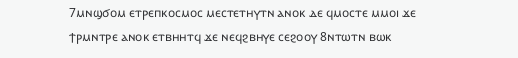7ⲙⲛϣϭⲟⲙ ⲉⲧⲣⲉⲡⲕⲟⲥⲙⲟⲥ ⲙⲉⲥⲧⲉⲧⲏⲩⲧⲛ ⲁⲛⲟⲕ ⲇⲉ ϥⲙⲟⲥⲧⲉ ⲙⲙⲟⲓ ϫⲉ ϯⲣⲙⲛⲧⲣⲉ ⲁⲛⲟⲕ ⲉⲧⲃⲏⲏⲧϥ ϫⲉ ⲛⲉϥϩⲃⲏⲩⲉ ⲥⲉϩⲟⲟⲩ 8ⲛⲧⲱⲧⲛ ⲃⲱⲕ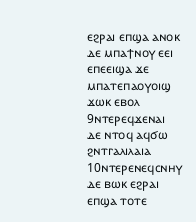ⲉϩⲣⲁⲓ ⲉⲡϣⲁ ⲁⲛⲟⲕ ⲇⲉ ⲙⲡⲁϯⲛⲟⲩ ⲉⲉⲓ ⲉⲡⲉⲉⲓϣⲁ ϫⲉ ⲙⲡⲁⲧⲉⲡⲁⲟⲩⲟⲓϣ ϫⲱⲕ ⲉⲃⲟⲗ 9ⲛⲧⲉⲣⲉϥϫⲉⲛⲁⲓ ⲇⲉ ⲛⲧⲟϥ ⲁϥϭⲱ ϩⲛⲧⲅⲁⲗⲓⲗⲁⲓⲁ 10ⲛⲧⲉⲣⲉⲛⲉϥⲥⲛⲏⲩ ⲇⲉ ⲃⲱⲕ ⲉϩⲣⲁⲓ ⲉⲡϣⲁ ⲧⲟⲧⲉ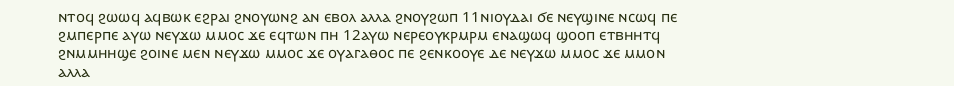ⲛⲧⲟϥ ϩⲱⲱϥ ⲁϥⲃⲱⲕ ⲉϩⲣⲁⲓ ϩⲛⲟⲩⲱⲛϩ ⲁⲛ ⲉⲃⲟⲗ ⲁⲗⲗⲁ ϩⲛⲟⲩϩⲱⲡ 11ⲛⲓⲟⲩⲇⲁⲓ ϭⲉ ⲛⲉⲩϣⲓⲛⲉ ⲛⲥⲱϥ ⲡⲉ ϩⲙⲡⲉⲣⲡⲉ ⲁⲩⲱ ⲛⲉⲩϫⲱ ⲙⲙⲟⲥ ϫⲉ ⲉϥⲧⲱⲛ ⲡⲏ 12ⲁⲩⲱ ⲛⲉⲣⲉⲟⲩⲕⲣⲙⲣⲙ ⲉⲛⲁϣⲱϥ ϣⲟⲟⲡ ⲉⲧⲃⲏⲏⲧϥ ϩⲛⲙⲙⲏⲏϣⲉ ϩⲟⲓⲛⲉ ⲙⲉⲛ ⲛⲉⲩϫⲱ ⲙⲙⲟⲥ ϫⲉ ⲟⲩⲁⲅⲁⲑⲟⲥ ⲡⲉ ϩⲉⲛⲕⲟⲟⲩⲉ ⲇⲉ ⲛⲉⲩϫⲱ ⲙⲙⲟⲥ ϫⲉ ⲙⲙⲟⲛ ⲁⲗⲗⲁ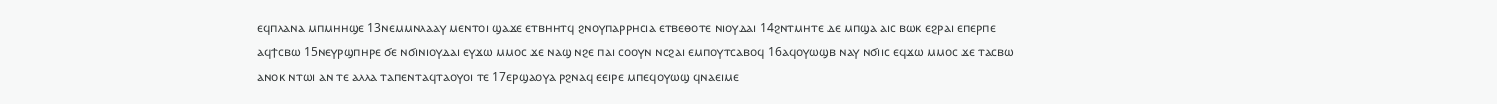ⲉϥⲡⲗⲁⲛⲁ ⲙⲡⲙⲏⲏϣⲉ 13ⲛⲉⲙⲙⲛⲗⲁⲁⲩ ⲙⲉⲛⲧⲟⲓ ϣⲁϫⲉ ⲉⲧⲃⲏⲏⲧϥ ϩⲛⲟⲩⲡⲁⲣⲣⲏⲥⲓⲁ ⲉⲧⲃⲉⲑⲟⲧⲉ ⲛⲓⲟⲩⲇⲁⲓ 14ϩⲛⲧⲙⲏⲧⲉ ⲇⲉ ⲙⲡϣⲁ ⲁⲓⲥ ⲃⲱⲕ ⲉϩⲣⲁⲓ ⲉⲡⲉⲣⲡⲉ ⲁϥϯⲥⲃⲱ 15ⲛⲉⲩⲣϣⲡⲏⲣⲉ ϭⲉ ⲛϭⲓⲛⲓⲟⲩⲇⲁⲓ ⲉⲩϫⲱ ⲙⲙⲟⲥ ϫⲉ ⲛⲁϣ ⲛϩⲉ ⲡⲁⲓ ⲥⲟⲟⲩⲛ ⲛⲥϩⲁⲓ ⲉⲙⲡⲟⲩⲧⲥⲁⲃⲟϥ 16ⲁϥⲟⲩⲱϣⲃ ⲛⲁⲩ ⲛϭⲓⲓⲥ ⲉϥϫⲱ ⲙⲙⲟⲥ ϫⲉ ⲧⲁⲥⲃⲱ ⲁⲛⲟⲕ ⲛⲧⲱⲓ ⲁⲛ ⲧⲉ ⲁⲗⲗⲁ ⲧⲁⲡⲉⲛⲧⲁϥⲧⲁⲟⲩⲟⲓ ⲧⲉ 17ⲉⲣϣⲁⲟⲩⲁ ⲣϩⲛⲁϥ ⲉⲉⲓⲣⲉ ⲙⲡⲉϥⲟⲩⲱϣ ϥⲛⲁⲉⲓⲙⲉ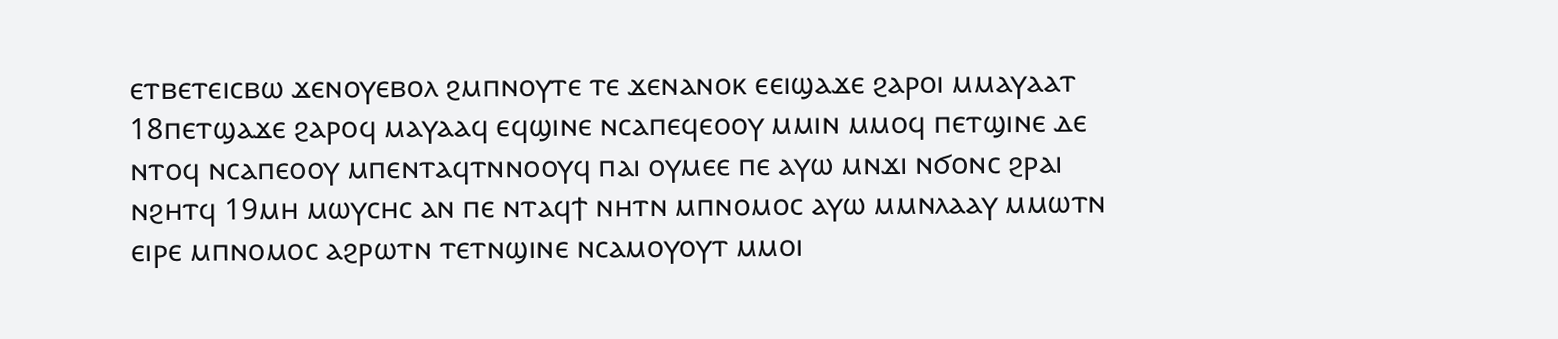ⲉⲧⲃⲉⲧⲉⲓⲥⲃⲱ ϫⲉⲛⲟⲩⲉⲃⲟⲗ ϩⲙⲡⲛⲟⲩⲧⲉ ⲧⲉ ϫⲉⲛⲁⲛⲟⲕ ⲉⲉⲓϣⲁϫⲉ ϩⲁⲣⲟⲓ ⲙⲙⲁⲩⲁⲁⲧ 18ⲡⲉⲧϣⲁϫⲉ ϩⲁⲣⲟϥ ⲙⲁⲩⲁⲁϥ ⲉϥϣⲓⲛⲉ ⲛⲥⲁⲡⲉϥⲉⲟⲟⲩ ⲙⲙⲓⲛ ⲙⲙⲟϥ ⲡⲉⲧϣⲓⲛⲉ ⲇⲉ ⲛⲧⲟϥ ⲛⲥⲁⲡⲉⲟⲟⲩ ⲙⲡⲉⲛⲧⲁϥⲧⲛⲛⲟⲟⲩϥ ⲡⲁⲓ ⲟⲩⲙⲉⲉ ⲡⲉ ⲁⲩⲱ ⲙⲛϫⲓ ⲛϭⲟⲛⲥ ϩⲣⲁⲓ ⲛϩⲏⲧϥ 19ⲙⲏ ⲙⲱⲩⲥⲏⲥ ⲁⲛ ⲡⲉ ⲛⲧⲁϥϯ ⲛⲏⲧⲛ ⲙⲡⲛⲟⲙⲟⲥ ⲁⲩⲱ ⲙⲙⲛⲗⲁⲁⲩ ⲙⲙⲱⲧⲛ ⲉⲓⲣⲉ ⲙⲡⲛⲟⲙⲟⲥ ⲁϩⲣⲱⲧⲛ ⲧⲉⲧⲛϣⲓⲛⲉ ⲛⲥⲁⲙⲟⲩⲟⲩⲧ ⲙⲙⲟⲓ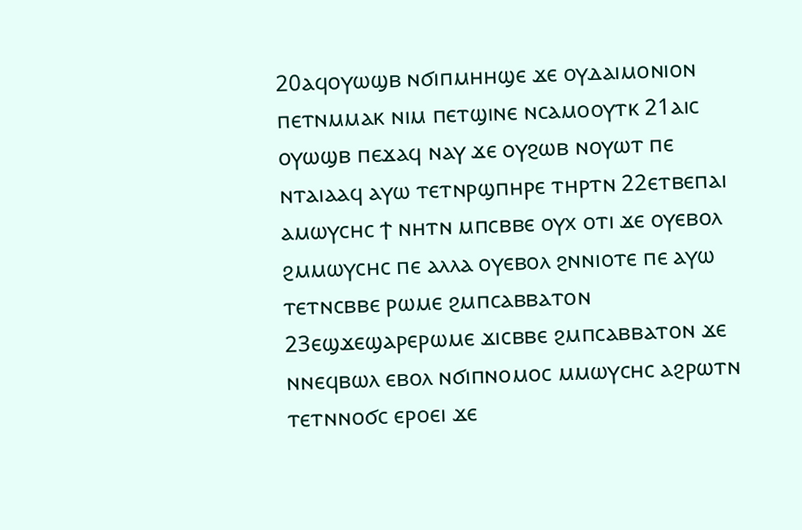20ⲁϥⲟⲩⲱϣⲃ ⲛϭⲓⲡⲙⲏⲏϣⲉ ϫⲉ ⲟⲩⲇⲁⲓⲙⲟⲛⲓⲟⲛ ⲡⲉⲧⲛⲙⲙⲁⲕ ⲛⲓⲙ ⲡⲉⲧϣⲓⲛⲉ ⲛⲥⲁⲙⲟⲟⲩⲧⲕ 21ⲁⲓⲥ ⲟⲩⲱϣⲃ ⲡⲉϫⲁϥ ⲛⲁⲩ ϫⲉ ⲟⲩϩⲱⲃ ⲛⲟⲩⲱⲧ ⲡⲉ ⲛⲧⲁⲓⲁⲁϥ ⲁⲩⲱ ⲧⲉⲧⲛⲣϣⲡⲏⲣⲉ ⲧⲏⲣⲧⲛ 22ⲉⲧⲃⲉⲡⲁⲓ ⲁⲙⲱⲩⲥⲏⲥ ϯ ⲛⲏⲧⲛ ⲙⲡⲥⲃⲃⲉ ⲟⲩⲭ ⲟⲧⲓ ϫⲉ ⲟⲩⲉⲃⲟⲗ ϩⲙⲙⲱⲩⲥⲏⲥ ⲡⲉ ⲁⲗⲗⲁ ⲟⲩⲉⲃⲟⲗ ϩⲛⲛⲓⲟⲧⲉ ⲡⲉ ⲁⲩⲱ ⲧⲉⲧⲛⲥⲃⲃⲉ ⲣⲱⲙⲉ ϩⲙⲡⲥⲁⲃⲃⲁⲧⲟⲛ 23ⲉϣϫⲉϣⲁⲣⲉⲣⲱⲙⲉ ϫⲓⲥⲃⲃⲉ ϩⲙⲡⲥⲁⲃⲃⲁⲧⲟⲛ ϫⲉ ⲛⲛⲉϥⲃⲱⲗ ⲉⲃⲟⲗ ⲛϭⲓⲡⲛⲟⲙⲟⲥ ⲙⲙⲱⲩⲥⲏⲥ ⲁϩⲣⲱⲧⲛ ⲧⲉⲧⲛⲛⲟϭⲥ ⲉⲣⲟⲉⲓ ϫⲉ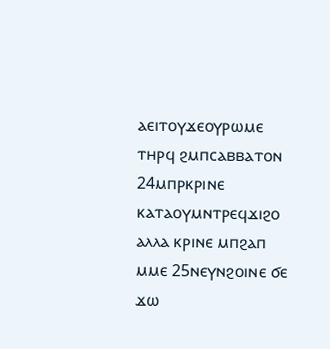ⲁⲉⲓⲧⲟⲩϫⲉⲟⲩⲣⲱⲙⲉ ⲧⲏⲣϥ ϩⲙⲡⲥⲁⲃⲃⲁⲧⲟⲛ 24ⲙⲡⲣⲕⲣⲓⲛⲉ ⲕⲁⲧⲁⲟⲩⲙⲛⲧⲣⲉϥϫⲓϩⲟ ⲁⲗⲗⲁ ⲕⲣⲓⲛⲉ ⲙⲡϩⲁⲡ ⲙⲙⲉ 25ⲛⲉⲩⲛϩⲟⲓⲛⲉ ϭⲉ ϫⲱ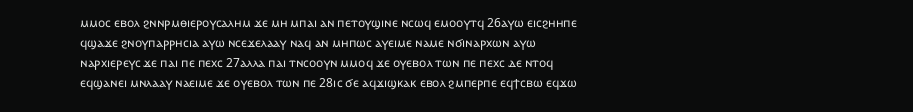ⲙⲙⲟⲥ ⲉⲃⲟⲗ ϩⲛⲛⲣⲙⲑⲓⲉⲣⲟⲩⲥⲁⲗⲏⲙ ϫⲉ ⲙⲏ ⲙⲡⲁⲓ ⲁⲛ ⲡⲉⲧⲟⲩϣⲓⲛⲉ ⲛⲥⲱϥ ⲉⲙⲟⲟⲩⲧϥ 26ⲁⲩⲱ ⲉⲓⲥϩⲏⲏⲡⲉ ϥϣⲁϫⲉ ϩⲛⲟⲩⲡⲁⲣⲣⲏⲥⲓⲁ ⲁⲩⲱ ⲛⲥⲉϫⲉⲗⲁⲁⲩ ⲛⲁϥ ⲁⲛ ⲙⲏⲡⲱⲥ ⲁⲩⲉⲓⲙⲉ ⲛⲁⲙⲉ ⲛϭⲓⲛⲁⲣⲭⲱⲛ ⲁⲩⲱ ⲛⲁⲣⲭⲓⲉⲣⲉⲩⲥ ϫⲉ ⲡⲁⲓ ⲡⲉ ⲡⲉⲭⲥ 27ⲁⲗⲗⲁ ⲡⲁⲓ ⲧⲛⲥⲟⲟⲩⲛ ⲙⲙⲟϥ ϫⲉ ⲟⲩⲉⲃⲟⲗ ⲧⲱⲛ ⲡⲉ ⲡⲉⲭⲥ ⲇⲉ ⲛⲧⲟϥ ⲉϥϣⲁⲛⲉⲓ ⲙⲛⲗⲁⲁⲩ ⲛⲁⲉⲓⲙⲉ ϫⲉ ⲟⲩⲉⲃⲟⲗ ⲧⲱⲛ ⲡⲉ 28ⲓⲥ ϭⲉ ⲁϥϫⲓϣⲕⲁⲕ ⲉⲃⲟⲗ ϩⲙⲡⲉⲣⲡⲉ ⲉϥϯⲥⲃⲱ ⲉϥϫⲱ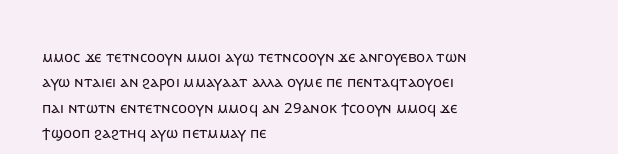ⲙⲙⲟⲥ ϫⲉ ⲧⲉⲧⲛⲥⲟⲟⲩⲛ ⲙⲙⲟⲓ ⲁⲩⲱ ⲧⲉⲧⲛⲥⲟⲟⲩⲛ ϫⲉ ⲁⲛⲅⲟⲩⲉⲃⲟⲗ ⲧⲱⲛ ⲁⲩⲱ ⲛⲧⲁⲓⲉⲓ ⲁⲛ ϩⲁⲣⲟⲓ ⲙⲙⲁⲩⲁⲁⲧ ⲁⲗⲗⲁ ⲟⲩⲙⲉ ⲡⲉ ⲡⲉⲛⲧⲁϥⲧⲁⲟⲩⲟⲉⲓ ⲡⲁⲓ ⲛⲧⲱⲧⲛ ⲉⲛⲧⲉⲧⲛⲥⲟⲟⲩⲛ ⲙⲙⲟϥ ⲁⲛ 29ⲁⲛⲟⲕ ϯⲥⲟⲟⲩⲛ ⲙⲙⲟϥ ϫⲉ ϯϣⲟⲟⲡ ϩⲁϩⲧⲏϥ ⲁⲩⲱ ⲡⲉⲧⲙⲙⲁⲩ ⲡⲉ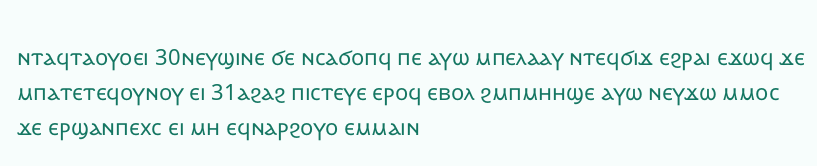ⲛⲧⲁϥⲧⲁⲟⲩⲟⲉⲓ 30ⲛⲉⲩϣⲓⲛⲉ ϭⲉ ⲛⲥⲁϭⲟⲡϥ ⲡⲉ ⲁⲩⲱ ⲙⲡⲉⲗⲁⲁⲩ ⲛⲧⲉϥϭⲓϫ ⲉϩⲣⲁⲓ ⲉϫⲱϥ ϫⲉ ⲙⲡⲁⲧⲉⲧⲉϥⲟⲩⲛⲟⲩ ⲉⲓ 31ⲁϩⲁϩ ⲡⲓⲥⲧⲉⲩⲉ ⲉⲣⲟϥ ⲉⲃⲟⲗ ϩⲙⲡⲙⲏⲏϣⲉ ⲁⲩⲱ ⲛⲉⲩϫⲱ ⲙⲙⲟⲥ ϫⲉ ⲉⲣϣⲁⲛⲡⲉⲭⲥ ⲉⲓ ⲙⲏ ⲉϥⲛⲁⲣϩⲟⲩⲟ ⲉⲙⲙⲁⲓⲛ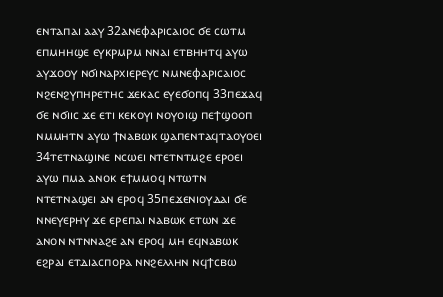ⲉⲛⲧⲁⲡⲁⲓ ⲁⲁⲩ 32ⲁⲛⲉⲫⲁⲣⲓⲥⲁⲓⲟⲥ ϭⲉ ⲥⲱⲧⲙ ⲉⲡⲙⲏⲏϣⲉ ⲉⲩⲕⲣⲙⲣⲙ ⲛⲛⲁⲓ ⲉⲧⲃⲏⲏⲧϥ ⲁⲩⲱ ⲁⲩϫⲟⲟⲩ ⲛϭⲓⲛⲁⲣⲭⲓⲉⲣⲉⲩⲥ ⲛⲙⲛⲉⲫⲁⲣⲓⲥⲁⲓⲟⲥ ⲛϩⲉⲛϩⲩⲡⲏⲣⲉⲧⲏⲥ ϫⲉⲕⲁⲥ ⲉⲩⲉϭⲟⲡϥ 33ⲡⲉϫⲁϥ ϭⲉ ⲛϭⲓⲓⲥ ϫⲉ ⲉⲧⲓ ⲕⲉⲕⲟⲩⲓ ⲛⲟⲩⲟⲓϣ ⲡⲉϯϣⲟⲟⲡ ⲛⲙⲙⲏⲧⲛ ⲁⲩⲱ ϯⲛⲁⲃⲱⲕ ϣⲁⲡⲉⲛⲧⲁϥⲧⲁⲟⲩⲟⲉⲓ 34ⲧⲉⲧⲛⲁϣⲓⲛⲉ ⲛⲥⲱⲉⲓ ⲛⲧⲉⲧⲛⲧⲙϩⲉ ⲉⲣⲟⲉⲓ ⲁⲩⲱ ⲡⲙⲁ ⲁⲛⲟⲕ ⲉϯⲙⲙⲟϥ ⲛⲧⲱⲧⲛ ⲛⲧⲉⲧⲛⲁϣⲉⲓ ⲁⲛ ⲉⲣⲟϥ 35ⲡⲉϫⲉⲛⲓⲟⲩⲇⲁⲓ ϭⲉ ⲛⲛⲉⲩⲉⲣⲏⲩ ϫⲉ ⲉⲣⲉⲡⲁⲓ ⲛⲁⲃⲱⲕ ⲉⲧⲱⲛ ϫⲉ ⲁⲛⲟⲛ ⲛⲧⲛⲛⲁϩⲉ ⲁⲛ ⲉⲣⲟϥ ⲙⲏ ⲉϥⲛⲁⲃⲱⲕ ⲉϩⲣⲁⲓ ⲉⲧⲇⲓⲁⲥⲡⲟⲣⲁ ⲛⲛϩⲉⲗⲗⲏⲛ ⲛϥϯⲥⲃⲱ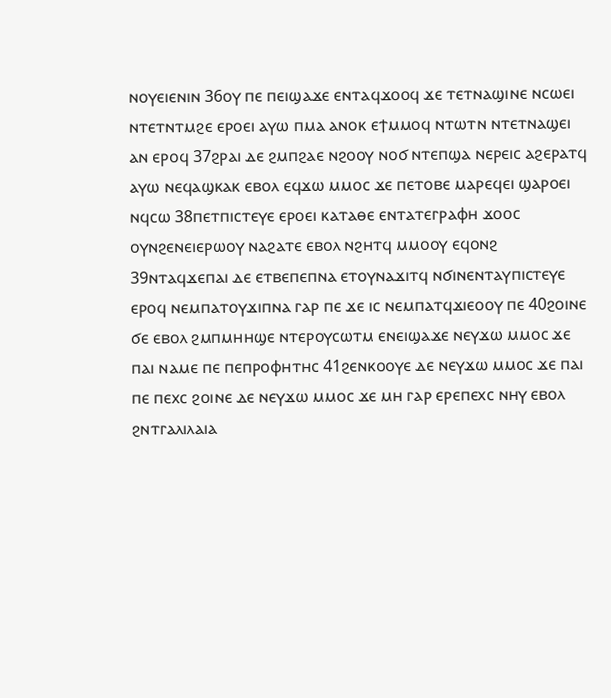ⲛⲟⲩⲉⲓⲉⲛⲓⲛ 36ⲟⲩ ⲡⲉ ⲡⲉⲓϣⲁϫⲉ ⲉⲛⲧⲁϥϫⲟⲟϥ ϫⲉ ⲧⲉⲧⲛⲁϣⲓⲛⲉ ⲛⲥⲱⲉⲓ ⲛⲧⲉⲧⲛⲧⲙϩⲉ ⲉⲣⲟⲉⲓ ⲁⲩⲱ ⲡⲙⲁ ⲁⲛⲟⲕ ⲉϯⲙⲙⲟϥ ⲛⲧⲱⲧⲛ ⲛⲧⲉⲧⲛⲁϣⲉⲓ ⲁⲛ ⲉⲣⲟϥ 37ϩⲣⲁⲓ ⲇⲉ ϩⲙⲡϩⲁⲉ ⲛϩⲟⲟⲩ ⲛⲟϭ ⲛⲧⲉⲡϣⲁ ⲛⲉⲣⲉⲓⲥ ⲁϩⲉⲣⲁⲧϥ ⲁⲩⲱ ⲛⲉϥⲁϣⲕⲁⲕ ⲉⲃⲟⲗ ⲉϥϫⲱ ⲙⲙⲟⲥ ϫⲉ ⲡⲉⲧⲟⲃⲉ ⲙⲁⲣⲉϥⲉⲓ ϣⲁⲣⲟⲉⲓ ⲛϥⲥⲱ 38ⲡⲉⲧⲡⲓⲥⲧⲉⲩⲉ ⲉⲣⲟⲉⲓ ⲕⲁⲧⲁⲑⲉ ⲉⲛⲧⲁⲧⲉⲅⲣⲁⲫⲏ ϫⲟⲟⲥ ⲟⲩⲛϩⲉⲛⲉⲓⲉⲣⲱⲟⲩ ⲛⲁϩⲁⲧⲉ ⲉⲃⲟⲗ ⲛϩⲏⲧϥ ⲙⲙⲟⲟⲩ ⲉϥⲟⲛϩ 39ⲛⲧⲁϥϫⲉⲡⲁⲓ ⲇⲉ ⲉⲧⲃⲉⲡⲉⲡⲛⲁ ⲉⲧⲟⲩⲛⲁϫⲓⲧϥ ⲛϭⲓⲛⲉⲛⲧⲁⲩⲡⲓⲥⲧⲉⲩⲉ ⲉⲣⲟϥ ⲛⲉⲙⲡⲁⲧⲟⲩϫⲓⲡⲛⲁ ⲅⲁⲣ ⲡⲉ ϫⲉ ⲓⲥ ⲛⲉⲙⲡⲁⲧϥϫⲓⲉⲟⲟⲩ ⲡⲉ 40ϩⲟⲓⲛⲉ ϭⲉ ⲉⲃⲟⲗ ϩⲙⲡⲙⲏⲏϣⲉ ⲛⲧⲉⲣⲟⲩⲥⲱⲧⲙ ⲉⲛⲉⲓϣⲁϫⲉ ⲛⲉⲩϫⲱ ⲙⲙⲟⲥ ϫⲉ ⲡⲁⲓ ⲛⲁⲙⲉ ⲡⲉ ⲡⲉⲡⲣⲟⲫⲏⲧⲏⲥ 41ϩⲉⲛⲕⲟⲟⲩⲉ ⲇⲉ ⲛⲉⲩϫⲱ ⲙⲙⲟⲥ ϫⲉ ⲡⲁⲓ ⲡⲉ ⲡⲉⲭⲥ ϩⲟⲓⲛⲉ ⲇⲉ ⲛⲉⲩϫⲱ ⲙⲙⲟⲥ ϫⲉ ⲙⲏ ⲅⲁⲣ ⲉⲣⲉⲡⲉⲭⲥ ⲛⲏⲩ ⲉⲃⲟⲗ ϩⲛⲧⲅⲁⲗⲓⲗⲁⲓⲁ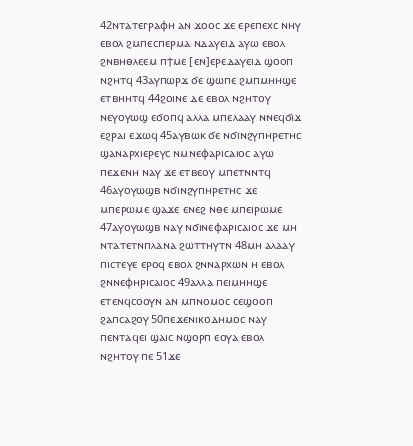42ⲛⲧⲁⲧⲉⲅⲣⲁⲫⲏ ⲁⲛ ϫⲟⲟⲥ ϫⲉ ⲉⲣⲉⲡⲉⲭⲥ ⲛⲏⲩ ⲉⲃⲟⲗ ϩⲙⲡⲉⲥⲡⲉⲣⲙⲁ ⲛⲇⲁⲩⲉⲓⲇ ⲁⲩⲱ ⲉⲃⲟⲗ ϩⲛⲃⲏⲑⲗⲉⲉⲙ ⲡϯⲙⲉ [ⲉⲛ]ⲉⲣⲉⲇⲁⲩⲉⲓⲇ ϣⲟⲟⲡ ⲛϩⲏⲧϥ 43ⲁⲩⲡⲱⲣϫ ϭⲉ ϣⲱⲡⲉ ϩⲙⲡⲙⲏⲏϣⲉ ⲉⲧⲃⲏⲏⲧϥ 44ϩⲟⲓⲛⲉ ⲇⲉ ⲉⲃⲟⲗ ⲛϩⲏⲧⲟⲩ ⲛⲉⲩⲟⲩⲱϣ ⲉϭⲟⲡϥ ⲁⲗⲗⲁ ⲙⲡⲉⲗⲁⲁⲩ ⲛⲛⲉϥϭⲓϫ ⲉϩⲣⲁⲓ ⲉϫⲱϥ 45ⲁⲩⲃⲱⲕ ϭⲉ ⲛϭⲓⲛϩⲩⲡⲏⲣⲉⲧⲏⲥ ϣⲁⲛⲁⲣⲭⲓⲉⲣⲉⲩⲥ ⲛⲙⲛⲉⲫⲁⲣⲓⲥⲁⲓⲟⲥ ⲁⲩⲱ ⲡⲉϫⲉⲛⲏ ⲛⲁⲩ ϫⲉ ⲉⲧⲃⲉⲟⲩ ⲙⲡⲉⲧⲛⲛⲧϥ 46ⲁⲩⲟⲩⲱϣⲃ ⲛϭⲓⲛϩⲩⲡⲏⲣⲉⲧⲏⲥ ϫⲉ ⲙⲡⲉⲣⲱⲙⲉ ϣⲁϫⲉ ⲉⲛⲉϩ ⲛⲑⲉ ⲙⲡⲉⲓⲣⲱⲙⲉ 47ⲁⲩⲟⲩⲱϣⲃ ⲛⲁⲩ ⲛϭⲓⲛⲉⲫⲁⲣⲓⲥⲁⲓⲟⲥ ϫⲉ ⲙⲏ ⲛⲧⲁⲧⲉⲧⲛⲡⲗⲁⲛⲁ ϩⲱⲧⲧⲏⲩⲧⲛ 48ⲙⲏ ⲁⲗⲁⲁⲩ ⲡⲓⲥⲧⲉⲩⲉ ⲉⲣⲟϥ ⲉⲃⲟⲗ ϩⲛⲛⲁⲣⲭⲱⲛ ⲏ ⲉⲃⲟⲗ ϩⲛⲛⲉⲫⲏⲣⲓⲥⲁⲓⲟⲥ 49ⲁⲗⲗⲁ ⲡⲉⲓⲙⲏⲏϣⲉ ⲉⲧⲉⲛϥⲥⲟⲟⲩⲛ ⲁⲛ ⲙⲡⲛⲟⲙⲟⲥ ⲥⲉϣⲟⲟⲡ ϩⲁⲡⲥⲁϩⲟⲩ 50ⲡⲉϫⲉⲛⲓⲕⲟⲇⲏⲙⲟⲥ ⲛⲁⲩ ⲡⲉⲛⲧⲁϥⲉⲓ ϣⲁⲓⲥ ⲛϣⲟⲣⲡ ⲉⲟⲩⲁ ⲉⲃⲟⲗ ⲛϩⲏⲧⲟⲩ ⲡⲉ 51ϫⲉ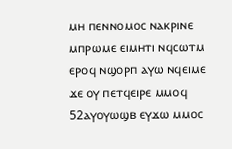ⲙⲏ ⲡⲉⲛⲛⲟⲙⲟⲥ ⲛⲁⲕⲣⲓⲛⲉ ⲙⲡⲣⲱⲙⲉ ⲉⲓⲙⲏⲧⲓ ⲛϥⲥⲱⲧⲙ ⲉⲣⲟϥ ⲛϣⲟⲣⲡ ⲁⲩⲱ ⲛϥⲉⲓⲙⲉ ϫⲉ ⲟⲩ ⲡⲉⲧϥⲉⲓⲣⲉ ⲙⲙⲟϥ 52ⲁⲩⲟⲩⲱϣⲃ ⲉⲩϫⲱ ⲙⲙⲟⲥ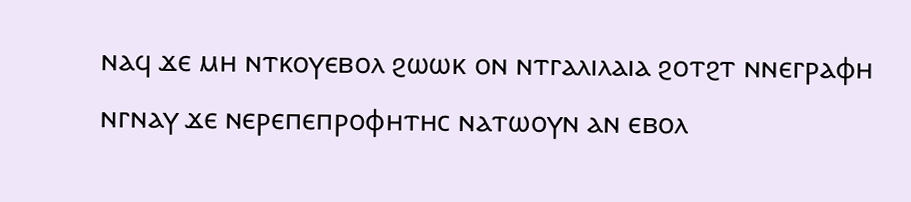ⲛⲁϥ ϫⲉ ⲙⲏ ⲛⲧⲕⲟⲩⲉⲃⲟⲗ ϩⲱⲱⲕ ⲟⲛ ⲛⲧⲅⲁⲗⲓⲗⲁⲓⲁ ϩⲟⲧϩⲧ ⲛⲛⲉⲅⲣⲁⲫⲏ ⲛⲅⲛⲁⲩ ϫⲉ ⲛⲉⲣⲉⲡⲉⲡⲣⲟⲫⲏⲧⲏⲥ ⲛⲁⲧⲱⲟⲩⲛ ⲁⲛ ⲉⲃⲟⲗ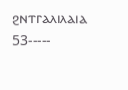ϩⲛⲧⲅⲁⲗⲓⲗⲁⲓⲁ 53-----